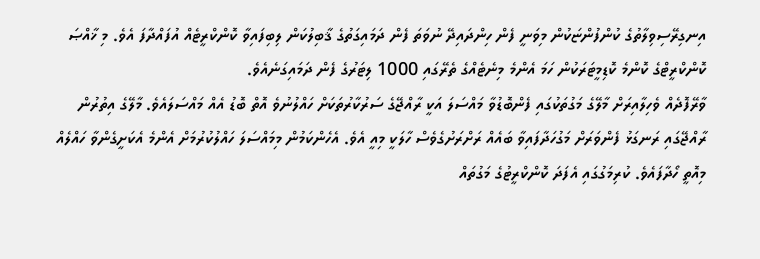އިނގިރޭސިވިލާތުގެ ކުންފުންޏަކުން މިވަނީ ފެން ހިންދައިދޭ ނުވަތަ ފެން ދަމައިގަތުގެ ޤާބިލުކަން ލިބިފައިވާ ކޮންކްރީޓެއް އުފައްދާފަ އެވެ. މި ޚާއްޞަ ކޮންކްރީޓްގެ ކޮންމެ ކޮޑިމީޓަރަކުން ހަމަ އެންމެ މިނެޓެއްގެ ތެރޭގައި 1000 ލިޓަރުގެ ފެން ދަމައިގަނެއެވެ.
ވާރޭފޮދެއް ވެހިލާއިރަށް މާލޭގެ މަގުތަކުގައި ފެންބޮޑުވާ މައްސަލަ އަކީ ރާއްޖޭގެ ސަރުކާރުތަކަށް ހައްލުނުވެ އޮތް ބޮޑު އެއް މައްސަލައެވެ. މާލޭގެ އިތުރުން ރާއްޖޭގައި ރަނގަޅު ފެންވަރަށް މަގުހަދާފައިވާ ބައެއް ރަށްރަށުގެވެސް ހާލަކީ މިއީ އެވެ. އެހެންކަމުން މިމައްސަލަ ހައްލުކުރުމަށް އެންމެ އެކަށީގެންވާ ހައްލެއް މިއޮތީ ހޯދާފައެވެ. ކުރިމަގުގައި އެފަދަ ކޮންކްރީޓުގެ މަގުތައް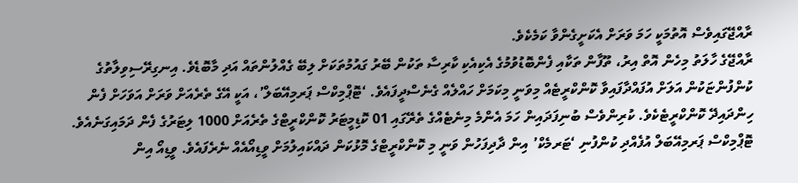ރާއްޖޭގައިވެސް އޮތުމަކީ ހަމަ ވަރަށް އެކަށީގެންވާ ކަމެކެވެ.
ރާއްޖޭގެ ހާލަތު މިހެން އޮތް އިރު، ތޫފާން ތަކާއި ފެންބޮޑުވުމުގެ އެކިއެކި ކާރިސާ ތަކުން ބޭރު ގައުމުތަކަށް ލިބޭ ގެއްލުންތައް އަދި މާބޮޑެވެ. އިނގިރޭސިވިލާތުގެ ކުންފުންޏަކުން އަލަށް އުފައްދާފައިވާ ކޮންކްރީޓެއް މިވަނީ މިކަމަށް ހައްލެއް ގެނެސްދީފައެވެ. ‘ޓޮޕްމިކްސް ޕަރމިއޭބަލް’، އަކީ އޭގެ ތެރެއަށް ވަރަށް އަވަހަށް ފެން ހިންދައިދޭ ކޮންކްރީޓެކެވެ. ކުރިންވެސް ބުނިފަދައިން ހަމަ އެންމެ މިނެޓެއްގެ ތެރޭގައި 01 ކޮޑިމީޓަރު ކޮންކްރީޓްގެ ތެރެއަށް 1000 ލިޓަރުގެ ފެން ދަމައިގަނެއެވެ. ޓޮޕްމިކްސް ޕަރމިއޭބަލް އުފެއްދި ކުންފުނި ‘ޓަރމެކް’ އިން ދާދިފަހުން ވަނީ މި ކޮންކްރީޓްގެ މޮޅުކަން ދައްކައިލުމަށް ވީޑިއޯއެއް ނެރެފައެވެ. ވީޑިއޯ އިން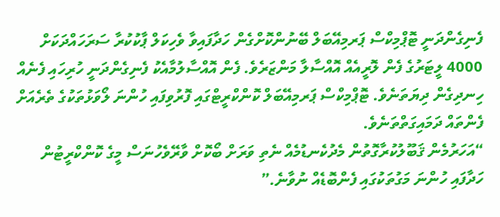ފެނިގެންދަނީ ޓޮޕްމިކްސް ޕަރމިއޭބަލް ބޭނުންކޮށްގެން ހަދާފައިވާ ވެހިކަލް ޕާކުކުރާ ސަރަހައްދަކަށް 4000 ލީޓަރުގެ ފެން ލޮރީއެއް އޮއްސާލާ މަންޒަރެވެ. ފެން އޮއްސާލުމާއެކު ފެނިގެންދަނީ ހުރިހައި ފެނެއް ހިނދިގެން ދިޔަތަނެވެ. ޓޮޕްމިކްސް ޕަރމިއޭބަލް ކޮންކްރީޓްގައި ފޮރުވިފައި ހުންނަ ލޯވަޅުތަކުގެ ތެރެއަށް ފެންތައް ދަމައިގަތްތަނެވެ.
“އަހަރުމެން ޤަބޫލުކުރާގޮތުން މެދުކެނޑުމެއް ނެތި ވަރަށް ބޯކޮށް ވާރޭވެހުނަސް މީގެ ކޮންކްރީޓުން ހަދާފައި ހުންނަ މަގުތަކުގައި ފެންބޮޑެއް ނުވާނެ.”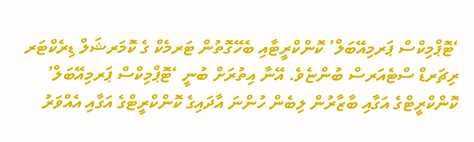‘ޓޮޕްމިކްސް ޕަރމިއޭބަލް’ ކޮންކްރީޓާއި ބެހޭގޮތުން ޓަރމެކް ގެ ކޮމަރޝަލް ޑިރެކްޓަރ ރިޗަރޑް ސްޓެއަރސް ބުންޏެވެ. އޭނާ އިތުރަށް ބުނީ ‘ޓޮޕްމިކްސް ޕަރމިއޭބަލް’ ކޮންކްރީޓްގެ އަގާއި ބާޒާރުން ލިބެން ހުންނަ އާދައިގެ ކޮންކްރީޓްގެ އަގާއި އެއްވަރު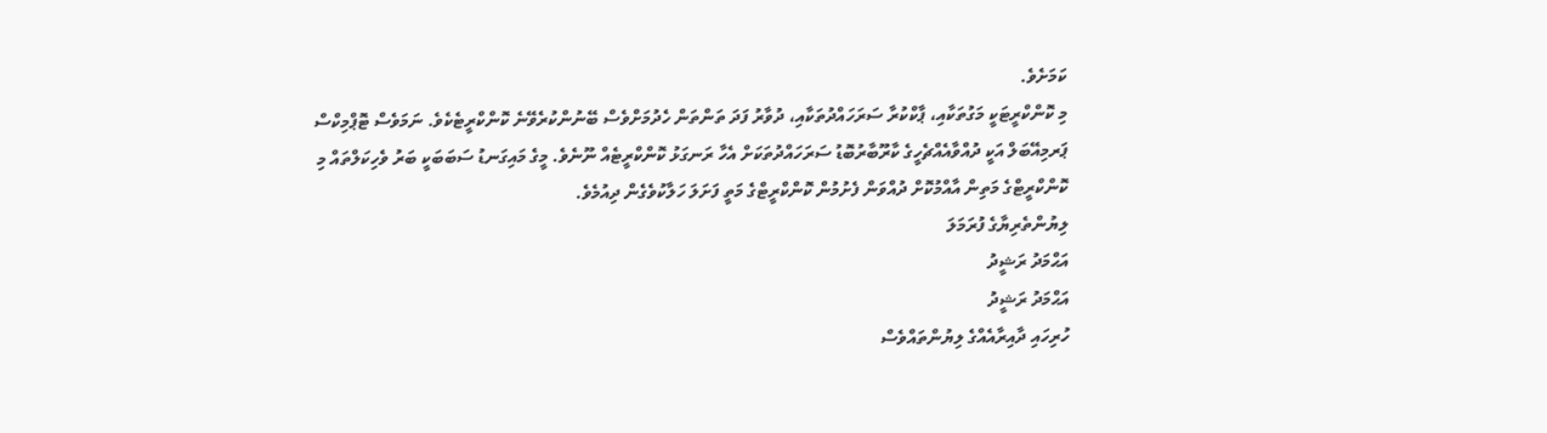ކަމަށެވެ.
މި ކޮންކްރީޓަކީ މަގުތަކާއި، ޕާކްކުރާ ސަރަހައްދުތަކާއި، ދުވާރު ފަދަ ތަންތަން ހެދުމަށްވެސް ބޭނުންކުރެވޭނެ ކޮންކްރީޓެކެވެ. ނަމަވެސް ޓޮޕްމިކްސް ޕަރމިއޭބަލް އަކީ ދުއްވާއެއްޗެހީގެ ކާރޫބާރުބޮޑު ސަރަހައްދުތަކަށް އެހާ ރަނގަޅު ކޮންކްރީޓެއް ނޫނެވެ. މީގެ މައިގަނޑު ސަބަބަކީ ބަރު ވެހިކަލްތައް މި ކޮންކްރީޓްގެ މަތިން އާއްމުކޮށް ދުއްވަން ފެށުމުން ކޮންކްރީޓްގެ މަތީ ފަށަލަ ހަލާކުވެގެން ދިއުމެވެ.
ލިޔުންތެރިޔާގެ ފުރަމަލަ
އަޙްމަދު ރަޝީދު
އަޙްމަދު ރަޝީދު
ހުރިހައި ދާއިރާއެއްގެ ލިޔުންތައްވެސް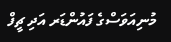މުނިއަވަސްގެ ފައުންޑަރ އަދި ޗީފް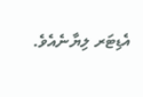އެޑިޓަރ ލިޔާނެއެވެ.